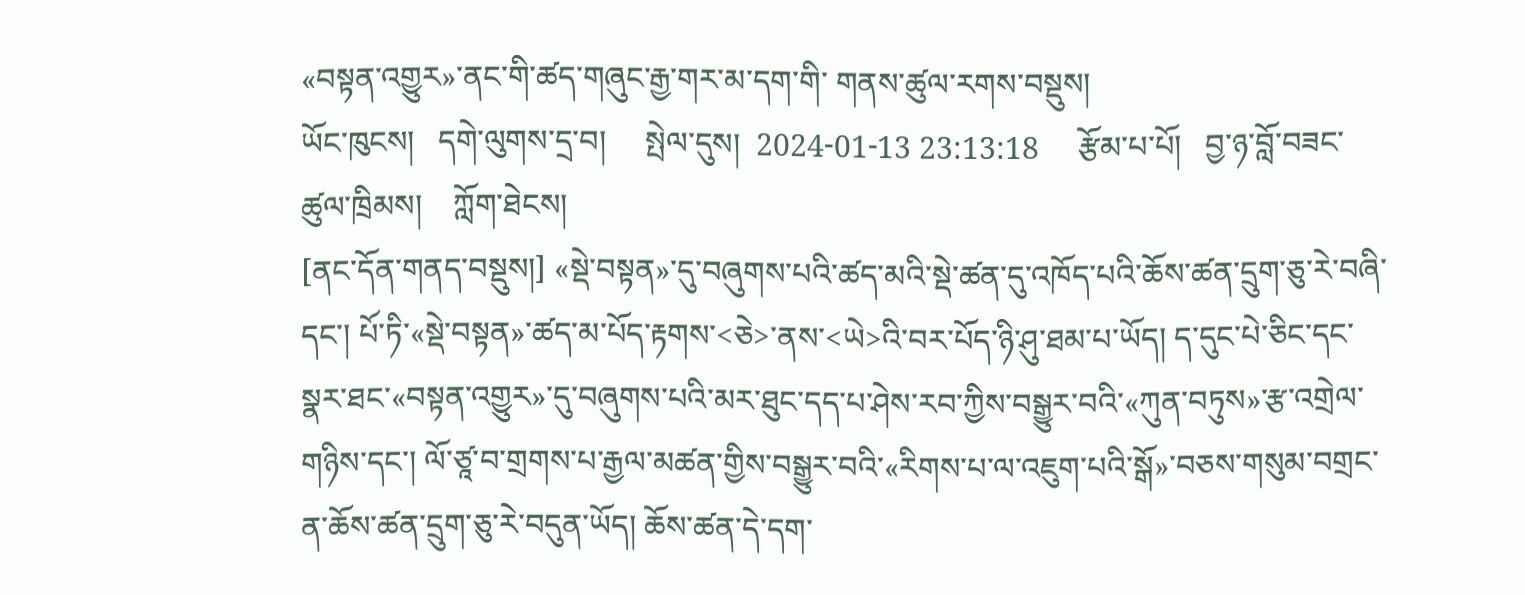«བསྟན་འགྱུར»་ནང་གི་ཚད་གཞུང་རྒྱ་གར་མ་དག་གི་ གནས་ཚུལ་རགས་བསྡུས།
ཡོང་ཁུངས།   དགེ་ལུགས་དྲ་བ།     སྤེལ་དུས།  2024-01-13 23:13:18     རྩོམ་པ་པོ།   བྱ་ཉ་བློ་བཟང་ཚུལ་ཁྲིམས།    ཀློག་ཐེངས།
[ནང་དོན་གནད་བསྡུས།] «སྡེ་བསྟན»་དུ་བཞུགས་པའི་ཚད་མའི་སྡེ་ཚན་དུ་འཁོད་པའི་ཆོས་ཚན་དྲུག་ཅུ་རེ་བཞི་དང་། པོ་ཏི་«སྡེ་བསྟན»་ཚད་མ་པོད་རྟགས་<ཅེ>་ནས་<ཡེ>འི་བར་པོད་ཉི་ཤུ་ཐམ་པ་ཡོད། ད་དུང་པེ་ཅིང་དང་སྣར་ཐང་«བསྟན་འགྱུར»་དུ་བཞུགས་པའི་མར་ཐུང་དད་པ་ཤེས་རབ་ཀྱིས་བསྒྱུར་བའི་«ཀུན་བཏུས»་རྩ་འགྲེལ་གཉིས་དང་། ལོ་ཙཱ་བ་གྲགས་པ་རྒྱལ་མཚན་གྱིས་བསྒྱུར་བའི་«རིགས་པ་ལ་འཇུག་པའི་སྒོ»་བཅས་གསུམ་བགྲང་ན་ཆོས་ཚན་དྲུག་ཅུ་རེ་བདུན་ཡོད། ཆོས་ཚན་དེ་དག་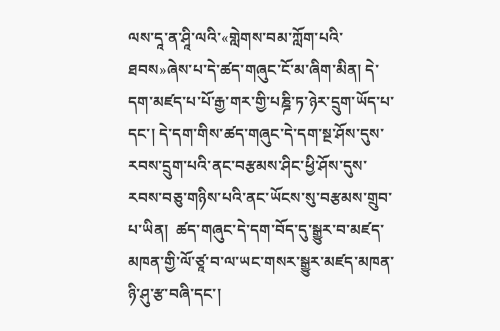ལས་དཱ་ན་ཤཱི་ལའི་«གླེགས་བམ་ཀློག་པའི་ཐབས»ཞེས་པ་དེ་ཚད་གཞུང་ངོ་མ་ཞིག་མིན། དེ་དག་མཛད་པ་པོ་རྒྱ་གར་གྱི་པཎྜི་ཏ་ཉེར་དྲུག་ཡོད་པ་དང་། དེ་དག་གིས་ཚད་གཞུང་དེ་དག་སྔ་ཤོས་དུས་རབས་དྲུག་པའི་ནང་བརྩམས་ཤིང་ཕྱི་ཤོས་དུས་རབས་བཅུ་གཉིས་པའི་ནང་ཡོངས་སུ་བརྩམས་གྲུབ་པ་ཡིན།  ཚད་གཞུང་དེ་དག་བོད་དུ་སྒྱུར་བ་མཛད་མཁན་གྱི་ལོ་ཙཱ་བ་ལ་ཡང་གསར་སྒྱུར་མཛད་མཁན་ཉི་ཤུ་རྩ་བཞི་དང་།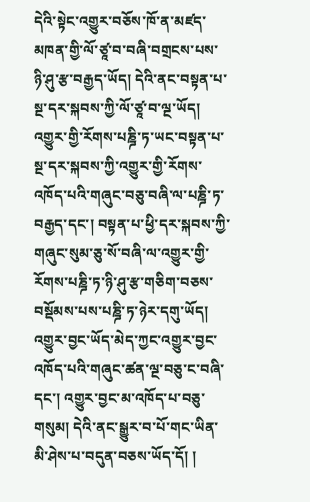དེའི་སྟེང་འགྱུར་བཅོས་ཁོ་ན་མཛད་མཁན་གྱི་ལོ་ཙཱ་བ་བཞི་བགྲངས་པས་ཉི་ཤུ་རྩ་བརྒྱད་ཡོད། དེའི་ནང་བསྟན་པ་སྔ་དར་སྐབས་ཀྱི་ལོ་ཙཱ་བ་ལྔ་ཡོད། འགྱུར་གྱི་རོགས་པཎྜི་ཏ་ཡང་བསྟན་པ་སྔ་དར་སྐབས་ཀྱི་འགྱུར་གྱི་རོགས་འཁོད་པའི་གཞུང་བཅུ་བཞི་ལ་པཎྜི་ཏ་བརྒྱད་དང་། བསྟན་པ་ཕྱི་དར་སྐབས་ཀྱི་གཞུང་སུམ་ཅུ་སོ་བཞི་ལ་འགྱུར་གྱི་རོགས་པཎྜི་ཏ་ཉི་ཤུ་རྩ་གཅིག་བཅས་བསྡོམས་པས་པཎྜི་ཏ་ཉེར་དགུ་ཡོད། འགྱུར་བྱང་ཡོད་མེད་ཀྱང་འགྱུར་བྱང་འཁོད་པའི་གཞུང་ཚན་ལྔ་བཅུ་ང་བཞི་དང་། འགྱུར་བྱང་མ་འཁོད་པ་བཅུ་གསུམ། དེའི་ནང་སྒྱུར་བ་པོ་གང་ཡིན་མི་ཤེས་པ་བདུན་བཅས་ཡོད་དོ། །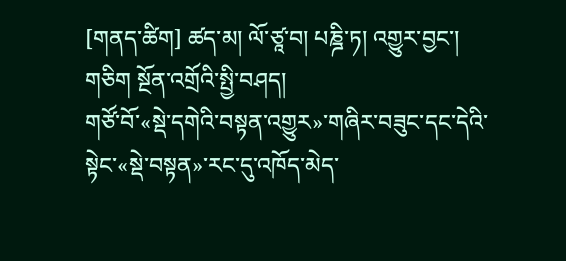[གནད་ཚིག] ཚད་མ། ལོ་ཙཱ་བ། པཎྜི་ཏ། འགྱུར་བྱང་།
གཅིག སྔོན་འགྲོའི་སྤྱི་བཤད།
གཙོ་བོ་«སྡེ་དགེའི་བསྟན་འགྱུར»་གཞིར་བཟུང་དང་དེའི་སྟེང་«སྡེ་བསྟན»་རང་དུ་འཁོད་མེད་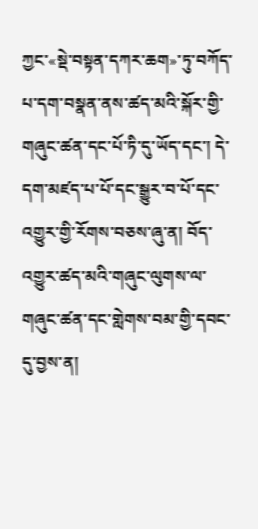ཀྱང་«སྡེ་བསྟན་དཀར་ཆག»་ཏུ་བཀོད་པ་དག་བསྣན་ནས་ཚད་མའི་སྐོར་གྱི་གཞུང་ཚན་དང་པོ་ཏི་དུ་ཡོད་དང་། དེ་དག་མཛད་པ་པོ་དང་སྒྱུར་བ་པོ་དང་འགྱུར་གྱི་རོགས་བཅས་ཞུ་ན། བོད་འགྱུར་ཚད་མའི་གཞུང་ལུགས་ལ་གཞུང་ཚན་དང་གླེགས་བམ་གྱི་དབང་དུ་བྱས་ན།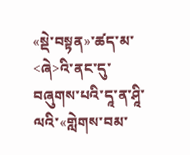«སྡེ་བསྟན»་ཚད་མ་<ཞེ>འི་ནང་དུ་བཞུགས་པའི་དཱ་ན་ཤཱི་ལའི་«གླེགས་བམ་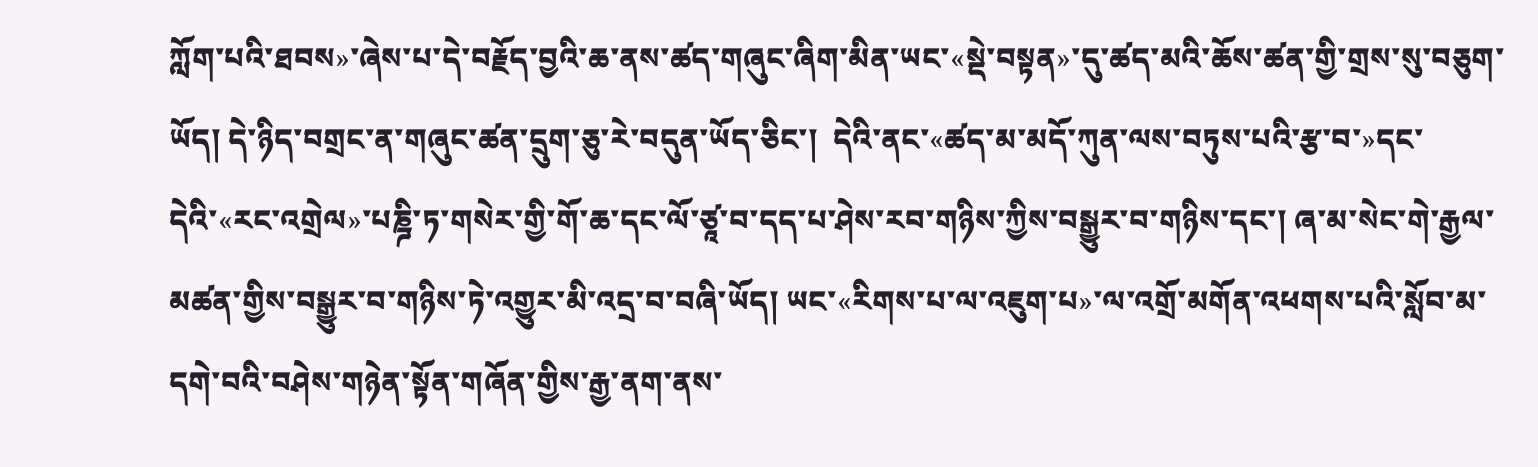ཀློག་པའི་ཐབས»་ཞེས་པ་དེ་བརྗོད་བྱའི་ཆ་ནས་ཚད་གཞུང་ཞིག་མིན་ཡང་«སྡེ་བསྟན»་དུ་ཚད་མའི་ཆོས་ཚན་གྱི་གྲས་སུ་བཅུག་ཡོད། དེ་ཉིད་བགྲང་ན་གཞུང་ཚན་དྲུག་ཅུ་རེ་བདུན་ཡོད་ཅིང་།  དེའི་ནང་«ཚད་མ་མདོ་ཀུན་ལས་བཏུས་པའི་རྩ་བ་»དང་དེའི་«རང་འགྲེལ»་པཎྜི་ཏ་གསེར་གྱི་གོ་ཆ་དང་ལོ་ཙཱ་བ་དད་པ་ཤེས་རབ་གཉིས་ཀྱིས་བསྒྱུར་བ་གཉིས་དང་། ཞ་མ་སེང་གེ་རྒྱལ་མཚན་གྱིས་བསྒྱུར་བ་གཉིས་ཏེ་འགྱུར་མི་འདྲ་བ་བཞི་ཡོད། ཡང་«རིགས་པ་ལ་འཇུག་པ»་ལ་འགྲོ་མགོན་འཕགས་པའི་སློབ་མ་དགེ་བའི་བཤེས་གཉེན་སྟོན་གཞོན་གྱིས་རྒྱ་ནག་ནས་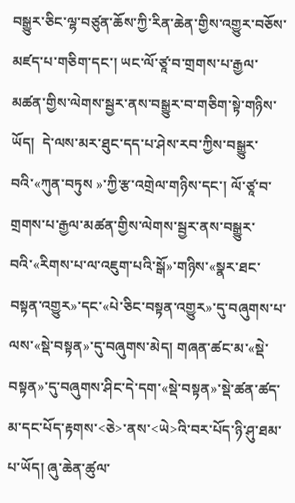བསྒྱུར་ཅིང་ལྷ་བཙུན་ཆོས་ཀྱི་རིན་ཆེན་གྱིས་འགྱུར་བཅོས་མཛད་པ་གཅིག་དང་། ཡང་ལོ་ཙཱ་བ་གྲགས་པ་རྒྱལ་མཚན་གྱིས་ལེགས་སྦྱར་ནས་བསྒྱུར་བ་གཅིག་སྟེ་གཉིས་ཡོད།  དེ་ལས་མར་ཐུང་དད་པ་ཤེས་རབ་ཀྱིས་བསྒྱུར་བའི་«ཀུན་བཏུས »་ཀྱི་རྩ་འགྲེལ་གཉིས་དང་། ལོ་ཙཱ་བ་གྲགས་པ་རྒྱལ་མཚན་གྱིས་ལེགས་སྦྱར་ནས་བསྒྱུར་བའི་«རིགས་པ་ལ་འཇུག་པའི་སྒོ»་གཉིས་«སྣར་ཐང་བསྟན་འགྱུར»་དང་«པེ་ཅིང་བསྟན་འགྱུར»་དུ་བཞུགས་པ་ལས་«སྡེ་བསྟན»་དུ་བཞུགས་མེད། གཞན་ཚང་མ་«སྡེ་བསྟན»་དུ་བཞུགས་ཤིང་དེ་དག་«སྡེ་བསྟན»་སྡེ་ཚན་ཚད་མ་དང་པོད་རྟགས་<ཅེ>་ནས་<ཡེ>འི་བར་པོད་ཉི་ཤུ་ཐམ་པ་ཡོད། ཞུ་ཆེན་ཚུལ་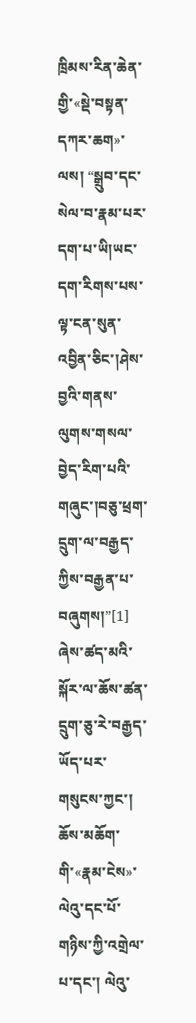ཁྲིམས་རིན་ཆེན་གྱི་«སྡེ་བསྟན་དཀར་ཆག»་ལས། “སྒྲུབ་དང་སེལ་བ་རྣམ་པར་དག་པ་ཡི།ཡང་དག་རིགས་པས་ལྟ་ངན་སུན་འབྱིན་ཅིང་།ཤེས་བྱའི་གནས་ལུགས་གསལ་བྱེད་རིག་པའི་གཞུང་།བཅུ་ཕྲག་དྲུག་ལ་བརྒྱད་ཀྱིས་བརྒྱན་པ་བཞུགས།”[1] ཞེས་ཚད་མའི་སྐོར་ལ་ཆོས་ཚན་དྲུག་ཅུ་རེ་བརྒྱད་ཡོད་པར་གསུངས་ཀྱང་། ཆོས་མཆོག་གི་«རྣམ་ངེས»་ལེའུ་དང་པོ་གཉིས་ཀྱི་འགྲེལ་པ་དང་། ལེའུ་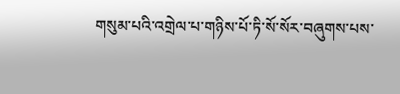གསུམ་པའི་འགྲེལ་པ་གཉིས་པོ་ཏི་སོ་སོར་བཞུགས་པས་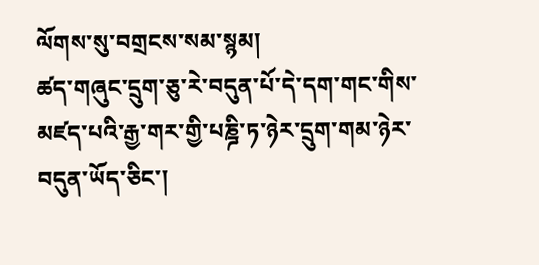ལོགས་སུ་བགྲངས་སམ་སྙམ།
ཚད་གཞུང་དྲུག་ཅུ་རེ་བདུན་པོ་དེ་དག་གང་གིས་མཛད་པའི་རྒྱ་གར་གྱི་པཎྜི་ཏ་ཉེར་དྲུག་གམ་ཉེར་བདུན་ཡོད་ཅིང་།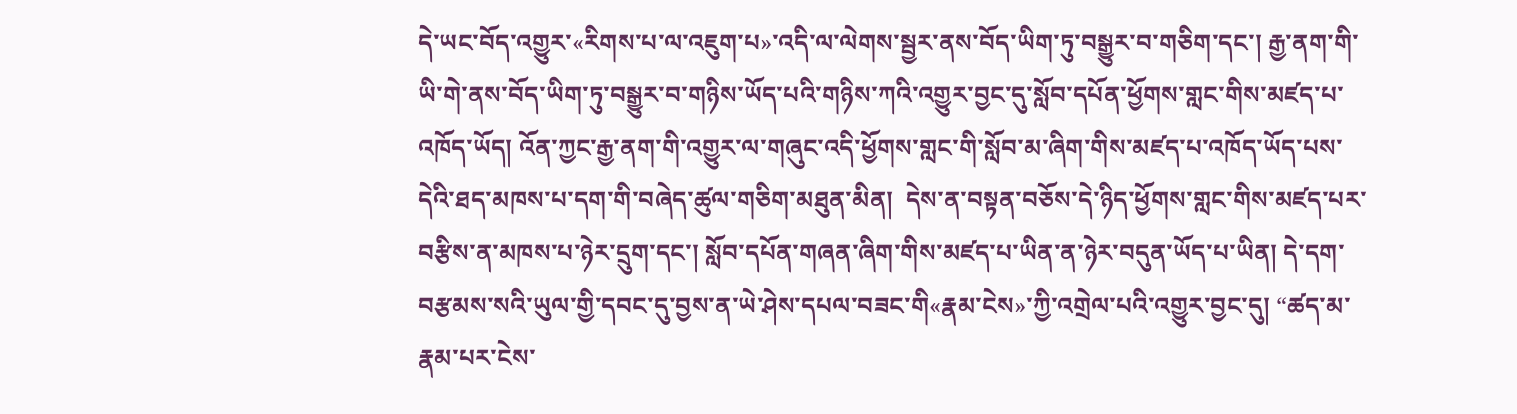དེ་ཡང་བོད་འགྱུར་«རིགས་པ་ལ་འཇུག་པ»་འདི་ལ་ལེགས་སྦྱར་ནས་བོད་ཡིག་ཏུ་བསྒྱུར་བ་གཅིག་དང་། རྒྱ་ནག་གི་ཡི་གེ་ནས་བོད་ཡིག་ཏུ་བསྒྱུར་བ་གཉིས་ཡོད་པའི་གཉིས་ཀའི་འགྱུར་བྱང་དུ་སློབ་དཔོན་ཕྱོགས་གླང་གིས་མཛད་པ་འཁོད་ཡོད། འོན་ཀྱང་རྒྱ་ནག་གི་འགྱུར་ལ་གཞུང་འདི་ཕྱོགས་གླང་གི་སློབ་མ་ཞིག་གིས་མཛད་པ་འཁོད་ཡོད་པས་དེའི་ཐད་མཁས་པ་དག་གི་བཞེད་ཚུལ་གཅིག་མཐུན་མིན།  དེས་ན་བསྟན་བཅོས་དེ་ཉིད་ཕྱོགས་གླང་གིས་མཛད་པར་བརྩིས་ན་མཁས་པ་ཉེར་དྲུག་དང་། སློབ་དཔོན་གཞན་ཞིག་གིས་མཛད་པ་ཡིན་ན་ཉེར་བདུན་ཡོད་པ་ཡིན། དེ་དག་བརྩམས་སའི་ཡུལ་གྱི་དབང་དུ་བྱས་ན་ཡེ་ཤེས་དཔལ་བཟང་གི«རྣམ་ངེས»་ཀྱི་འགྲེལ་པའི་འགྱུར་བྱང་དུ། “ཚད་མ་རྣམ་པར་ངེས་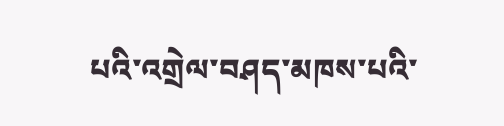པའི་འགྲེལ་བཤད་མཁས་པའི་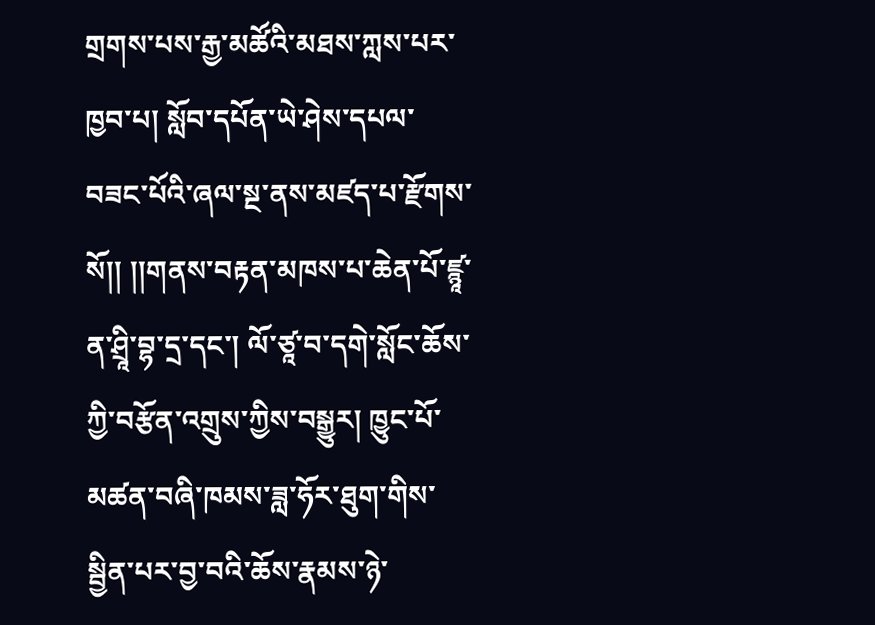གྲགས་པས་རྒྱ་མཚོའི་མཐས་ཀླས་པར་ཁྱབ་པ། སློབ་དཔོན་ཡེ་ཤེས་དཔལ་བཟང་པོའི་ཞལ་སྔ་ནས་མཛད་པ་རྫོགས་སོ།། །།གནས་བརྟན་མཁས་པ་ཆེན་པོ་ཛྙཱ་ན་ཤྲཱི་བྷ་དྲ་དང་། ལོ་ཙཱ་བ་དགེ་སློང་ཆོས་ཀྱི་བརྩོན་འགྲུས་ཀྱིས་བསྒྱུར། ཁྱུང་པོ་མཚན་བཞི་ཁམས་ཟླ་ཧོར་ཐུག་གིས་སྦྱིན་པར་བྱ་བའི་ཆོས་རྣམས་ཉེ་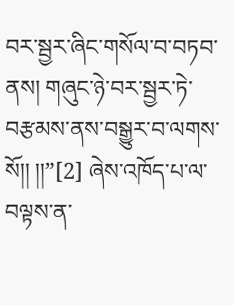བར་སྦྱར་ཞིང་གསོལ་བ་བཏབ་ནས། གཞུང་ཉེ་བར་སྦྱར་ཏེ་བརྩམས་ནས་བསྒྱུར་བ་ལགས་སོ།། །།”[2] ཞེས་འཁོད་པ་ལ་བལྟས་ན་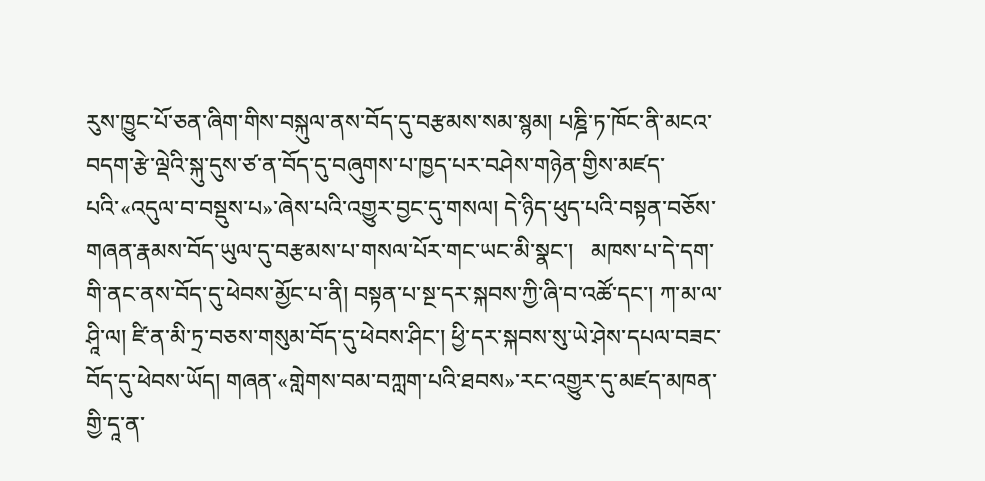རུས་ཁྱུང་པོ་ཅན་ཞིག་གིས་བསྐུལ་ནས་བོད་དུ་བརྩམས་སམ་སྙམ། པཎྜི་ཏ་ཁོང་ནི་མངའ་བདག་རྩེ་ལྡེའི་སྐུ་དུས་ཙ་ན་བོད་དུ་བཞུགས་པ་ཁྱད་པར་བཤེས་གཉེན་གྱིས་མཛད་པའི་«འདུལ་བ་བསྡུས་པ»་ཞེས་པའི་འགྱུར་བྱང་དུ་གསལ། དེ་ཉིད་ཕུད་པའི་བསྟན་བཅོས་གཞན་རྣམས་བོད་ཡུལ་དུ་བརྩམས་པ་གསལ་པོར་གང་ཡང་མི་སྣང་།   མཁས་པ་དེ་དག་གི་ནང་ནས་བོད་དུ་ཕེབས་མྱོང་པ་ནི། བསྟན་པ་སྔ་དར་སྐབས་ཀྱི་ཞི་བ་འཚོ་དང་། ཀ་མ་ལ་ཤཱི་ལ། ཛི་ན་མི་ཏྲ་བཅས་གསུམ་བོད་དུ་ཕེབས་ཤིང་། ཕྱི་དར་སྐབས་སུ་ཡེ་ཤེས་དཔལ་བཟང་བོད་དུ་ཕེབས་ཡོད། གཞན་«གླེགས་བམ་བཀླག་པའི་ཐབས»་རང་འགྱུར་དུ་མཛད་མཁན་གྱི་དཱ་ན་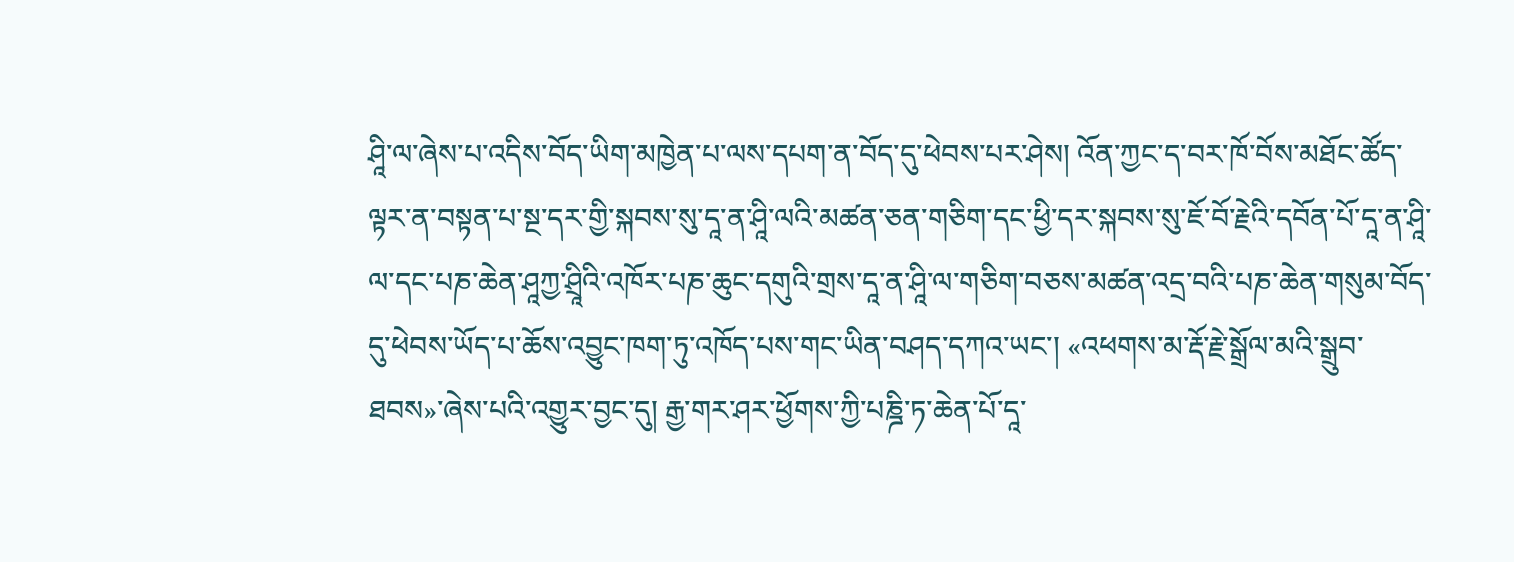ཤཱི་ལ་ཞེས་པ་འདིས་བོད་ཡིག་མཁྱེན་པ་ལས་དཔག་ན་བོད་དུ་ཕེབས་པར་ཤེས། འོན་ཀྱང་ད་བར་ཁོ་བོས་མཐོང་ཚོད་ལྟར་ན་བསྟན་པ་སྔ་དར་གྱི་སྐབས་སུ་དཱ་ན་ཤཱི་ལའི་མཚན་ཅན་གཅིག་དང་ཕྱི་དར་སྐབས་སུ་ཇོ་བོ་རྗེའི་དབོན་པོ་དཱ་ན་ཤཱི་ལ་དང་པཎ་ཆེན་ཤཱཀྱ་ཤྲཱིའི་འཁོར་པཎ་ཆུང་དགུའི་གྲས་དཱ་ན་ཤཱི་ལ་གཅིག་བཅས་མཚན་འདྲ་བའི་པཎ་ཆེན་གསུམ་བོད་དུ་ཕེབས་ཡོད་པ་ཆོས་འབྱུང་ཁག་ཏུ་འཁོད་པས་གང་ཡིན་བཤད་དཀའ་ཡང་། «འཕགས་མ་རྡོ་རྗེ་སྒྲོལ་མའི་སྒྲུབ་ཐབས»་ཞེས་པའི་འགྱུར་བྱང་དུ། རྒྱ་གར་ཤར་ཕྱོགས་ཀྱི་པཎྜི་ཏ་ཆེན་པོ་དཱ་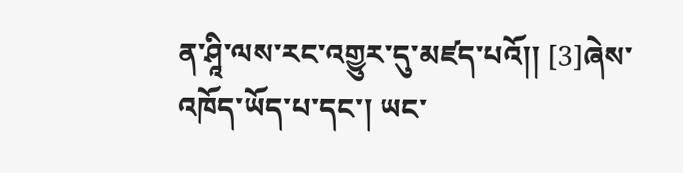ན་ཤཱི་ལས་རང་འགྱུར་དུ་མཛད་པའོ།། [3]ཞེས་འཁོད་ཡོད་པ་དང་། ཡང་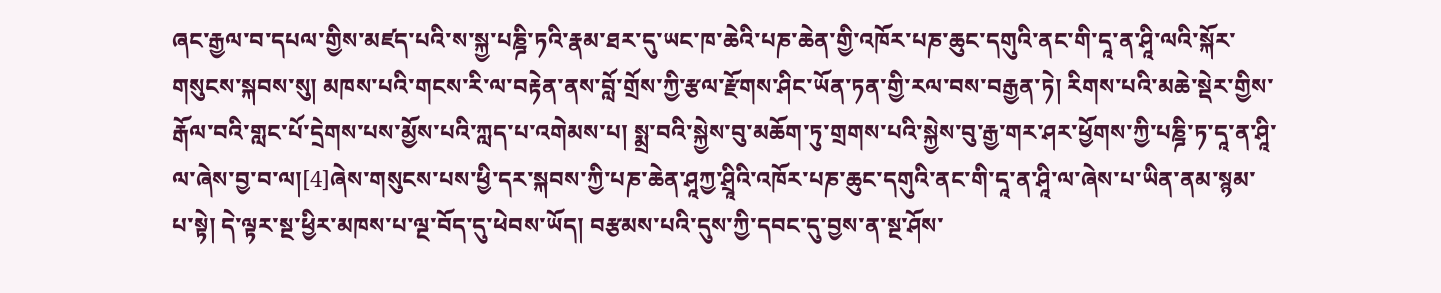ཞང་རྒྱལ་བ་དཔལ་གྱིས་མཛད་པའི་ས་སྐྱ་པཎྜི་ཏའི་རྣམ་ཐར་དུ་ཡང་ཁ་ཆེའི་པཎ་ཆེན་གྱི་འཁོར་པཎ་ཆུང་དགུའི་ནང་གི་དཱ་ན་ཤཱི་ལའི་སྐོར་གསུངས་སྐབས་སུ། མཁས་པའི་གངས་རི་ལ་བརྟེན་ནས་བློ་གྲོས་ཀྱི་རྩལ་རྫོགས་ཤིང་ཡོན་ཏན་གྱི་རལ་བས་བརྒྱན་ཏེ། རིགས་པའི་མཆེ་སྡེར་གྱིས་རྒོལ་བའི་གླང་པོ་དྲེགས་པས་མྱོས་པའི་ཀླད་པ་འགེམས་པ། སྨྲ་བའི་སྐྱེས་བུ་མཆོག་ཏུ་གྲགས་པའི་སྐྱེས་བུ་རྒྱ་གར་ཤར་ཕྱོགས་ཀྱི་པཎྜི་ཏ་དཱ་ན་ཤཱི་ལ་ཞེས་བྱ་བ་ལ།[4]ཞེས་གསུངས་པས་ཕྱི་དར་སྐབས་ཀྱི་པཎ་ཆེན་ཤཱཀྱ་ཤྲཱིའི་འཁོར་པཎ་ཆུང་དགུའི་ནང་གི་དཱ་ན་ཤཱི་ལ་ཞེས་པ་ཡིན་ནམ་སྙམ་པ་སྟེ། དེ་ལྟར་སྔ་ཕྱིར་མཁས་པ་ལྔ་བོད་དུ་ཕེབས་ཡོད། བརྩམས་པའི་དུས་ཀྱི་དབང་དུ་བྱས་ན་སྔ་ཤོས་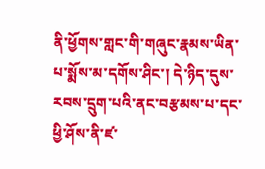ནི་ཕྱོགས་གླང་གི་གཞུང་རྣམས་ཡིན་པ་སྨོས་མ་དགོས་ཤིང་། དེ་ཉིད་དུས་རབས་དྲུག་པའི་ནང་བརྩམས་པ་དང་ཕྱི་ཤོས་ནི་ཛ་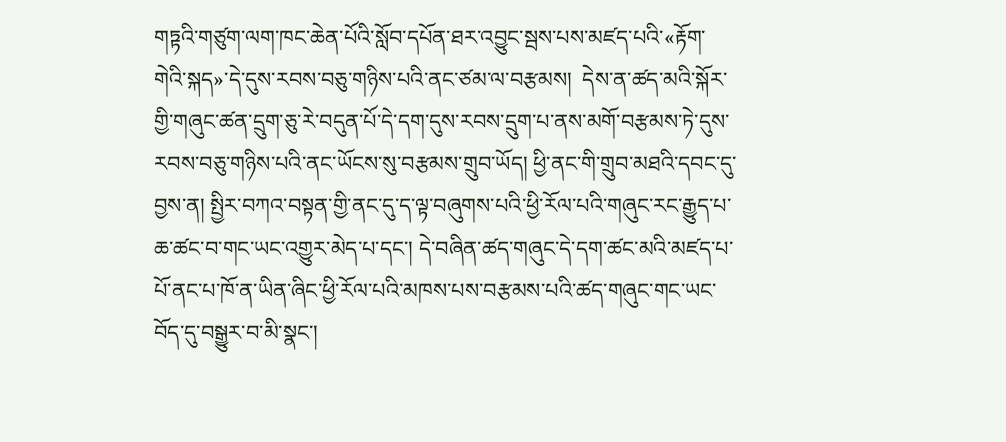གཏྟའི་གཙུག་ལག་ཁང་ཆེན་པོའི་སློབ་དཔོན་ཐར་འབྱུང་སྦས་པས་མཛད་པའི་«རྟོག་གེའི་སྐད»་དེ་དུས་རབས་བཅུ་གཉིས་པའི་ནང་ཙམ་ལ་བརྩམས།  དེས་ན་ཚད་མའི་སྐོར་གྱི་གཞུང་ཚན་དྲུག་ཅུ་རེ་བདུན་པོ་དེ་དག་དུས་རབས་དྲུག་པ་ནས་མགོ་བརྩམས་ཏེ་དུས་རབས་བཅུ་གཉིས་པའི་ནང་ཡོངས་སུ་བརྩམས་གྲུབ་ཡོད། ཕྱི་ནང་གི་གྲུབ་མཐའི་དབང་དུ་བྱས་ན། སྤྱིར་བཀའ་བསྟན་གྱི་ནང་དུ་ད་ལྟ་བཞུགས་པའི་ཕྱི་རོལ་པའི་གཞུང་རང་རྒྱུད་པ་ཆ་ཚང་བ་གང་ཡང་འགྱུར་མེད་པ་དང་། དེ་བཞིན་ཚད་གཞུང་དེ་དག་ཚང་མའི་མཛད་པ་པོ་ནང་པ་ཁོ་ན་ཡིན་ཞིང་ཕྱི་རོལ་པའི་མཁས་པས་བརྩམས་པའི་ཚད་གཞུང་གང་ཡང་བོད་དུ་བསྒྱུར་བ་མི་སྣང་།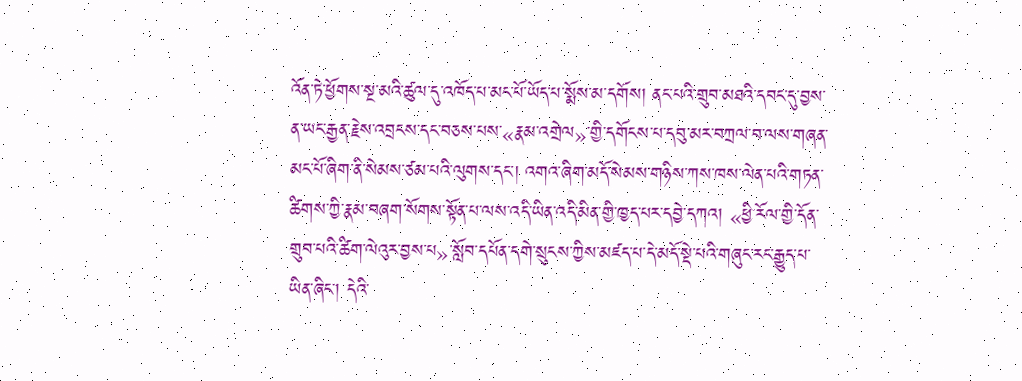འོན་ཏེ་ཕྱོགས་སྔ་མའི་ཚུལ་དུ་འཁོད་པ་མང་པོ་ཡོད་པ་སྨོས་མ་དགོས། ནང་པའི་གྲུབ་མཐའི་དབང་དུ་བྱས་ན་ཡང་རྒྱན་རྗེས་འབྲངས་དང་བཅས་པས་«རྣམ་འགྲེལ»་གྱི་དགོངས་པ་དབུ་མར་བཀྲལ་བ་ལས་གཞན་མང་པོ་ཞིག་ནི་སེམས་ཙམ་པའི་ལུགས་དང་། འགའ་ཞིག་མདོ་སེམས་གཉིས་ཀས་ཁས་ལེན་པའི་གཏན་ཚིགས་ཀྱི་རྣམ་བཞག་སོགས་སྟོན་པ་ལས་འདི་ཡིན་འདི་མིན་གྱི་ཁྱད་པར་དབྱེ་དཀའ། «ཕྱི་རོལ་གྱི་དོན་གྲུབ་པའི་ཚིག་ལེའུར་བྱས་པ»་སློབ་དཔོན་དགེ་སྲུངས་ཀྱིས་མཛད་པ་དེ་མདོ་སྡེ་པའི་གཞུང་རང་རྒྱུད་པ་ཡིན་ཞིང་། དེའི་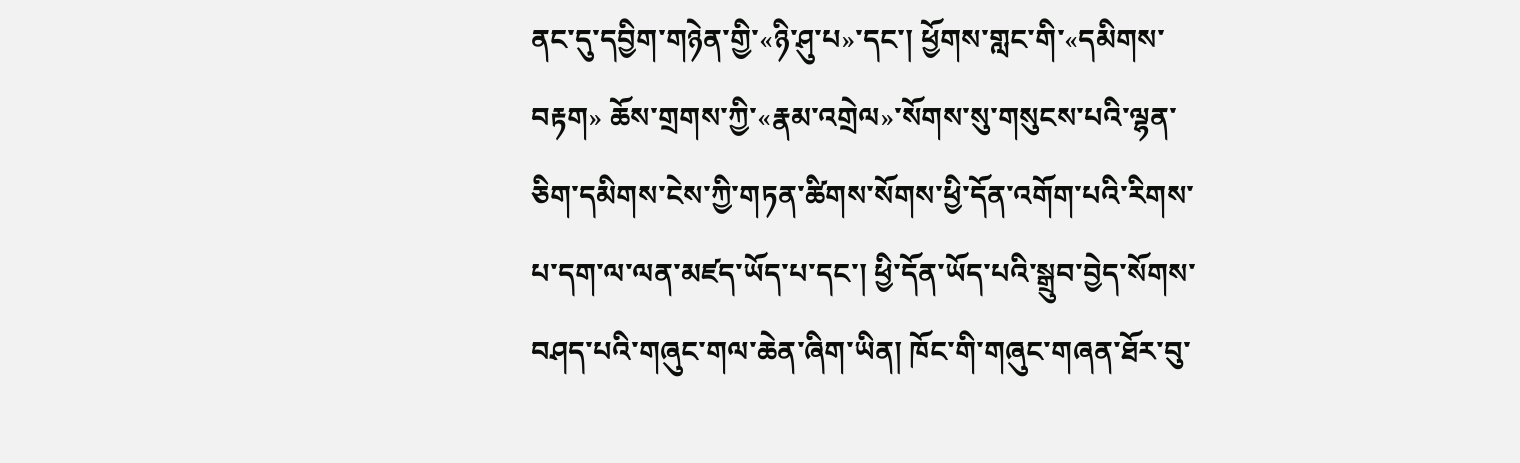ནང་དུ་དབྱིག་གཉེན་གྱི་«ཉི་ཤུ་པ»་དང་། ཕྱོགས་གླང་གི་«དམིགས་བརྟག» ཆོས་གྲགས་ཀྱི་«རྣམ་འགྲེལ»་སོགས་སུ་གསུངས་པའི་ལྷན་ཅིག་དམིགས་ངེས་ཀྱི་གཏན་ཚིགས་སོགས་ཕྱི་དོན་འགོག་པའི་རིགས་པ་དག་ལ་ལན་མཛད་ཡོད་པ་དང་། ཕྱི་དོན་ཡོད་པའི་སྒྲུབ་བྱེད་སོགས་བཤད་པའི་གཞུང་གལ་ཆེན་ཞིག་ཡིན། ཁོང་གི་གཞུང་གཞན་ཐོར་བུ་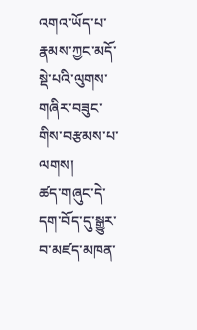འགའ་ཡོད་པ་རྣམས་ཀྱང་མདོ་སྡེ་པའི་ལུགས་གཞིར་བཟུང་གིས་བརྩམས་པ་ལགས།
ཚད་གཞུང་དེ་དག་བོད་དུ་སྒྱུར་བ་མཛད་མཁན་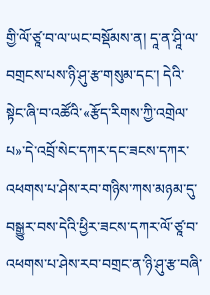གྱི་ལོ་ཙཱ་བ་ལ་ཡང་བསྡོམས་ན། དཱ་ན་ཤཱི་ལ་བགྲངས་པས་ཉི་ཤུ་རྩ་གསུམ་དང་། དེའི་སྟེང་ཞི་བ་འཚོའི་«རྩོད་རིགས་ཀྱི་འགྲེལ་པ»་དེ་འབྲོ་སེང་དཀར་དང་ཟངས་དཀར་འཕགས་པ་ཤེས་རབ་གཉིས་ཀས་མཉམ་དུ་བསྒྱུར་བས་དེའི་ཕྱིར་ཟངས་དཀར་ལོ་ཙཱ་བ་འཕགས་པ་ཤེས་རབ་བགྲང་ན་ཉི་ཤུ་རྩ་བཞི་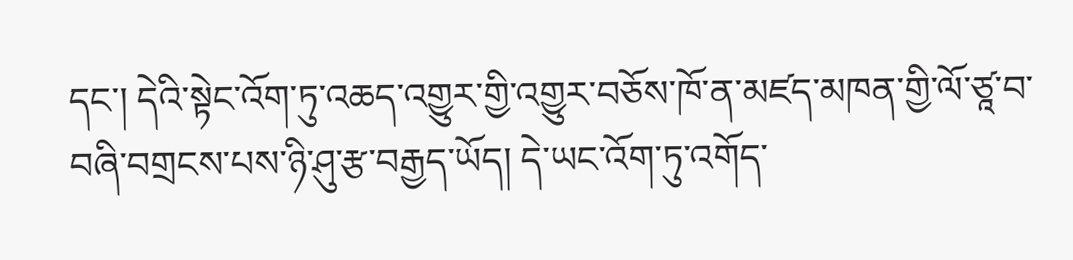དང་། དེའི་སྟེང་འོག་ཏུ་འཆད་འགྱུར་གྱི་འགྱུར་བཅོས་ཁོ་ན་མཛད་མཁན་གྱི་ལོ་ཙཱ་བ་བཞི་བགྲངས་པས་ཉི་ཤུ་རྩ་བརྒྱད་ཡོད། དེ་ཡང་འོག་ཏུ་འགོད་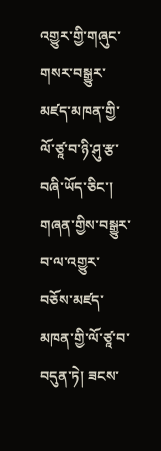འགྱུར་གྱི་གཞུང་གསར་བསྒྱུར་མཛད་མཁན་གྱི་ལོ་ཙཱ་བ་ཉི་ཤུ་རྩ་བཞི་ཡོད་ཅིང་། གཞན་གྱིས་བསྒྱུར་བ་ལ་འགྱུར་བཅོས་མཛད་མཁན་གྱི་ལོ་ཙཱ་བ་བདུན་ཏེ། ཟངས་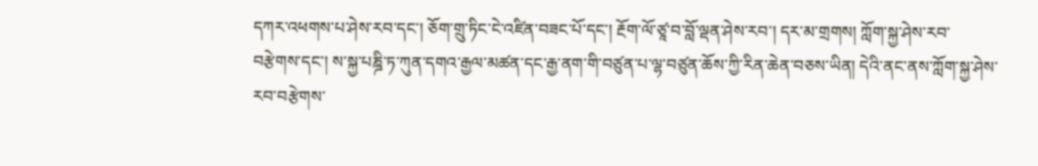དཀར་འཕགས་པ་ཤེས་རབ་དང་། ཅོག་གྲུ་ཏིང་ངེ་འཛིན་བཟང་པོ་དང་། རྔོག་ལོ་ཙཱ་བ་བློ་ལྡན་ཤེས་རབ་། དར་མ་གྲགས། ཀློག་སྐྱ་ཤེས་རབ་བརྩེགས་དང་། ས་སྐྱ་པཎྜི་ཏ་ཀུན་དགའ་རྒྱལ་མཚན་དང་རྒྱ་ནག་གི་བཙུན་པ་ལྷ་བཙུན་ཆོས་ཀྱི་རིན་ཆེན་བཅས་ཡིན། དེའི་ནང་ནས་ཀློག་སྐྱ་ཤེས་རབ་བརྩེགས་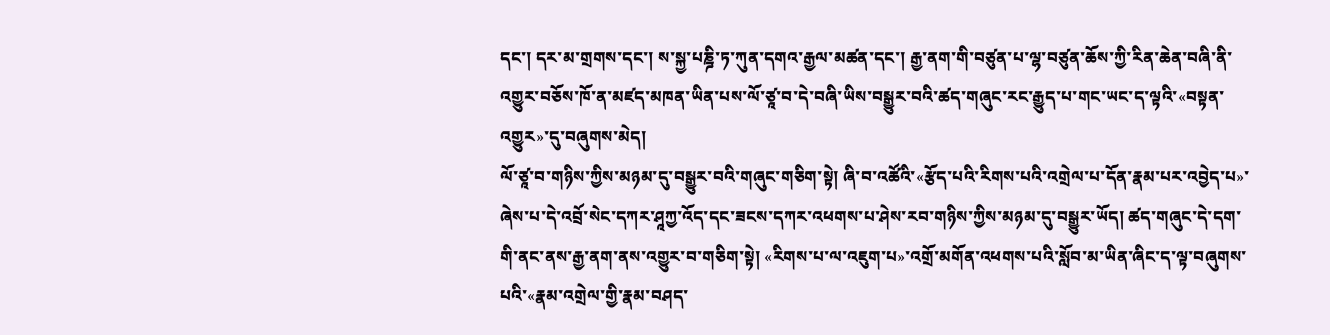དང་། དར་མ་གྲགས་དང་། ས་སྐྱ་པཎྜི་ཏ་ཀུན་དགའ་རྒྱལ་མཚན་དང་། རྒྱ་ནག་གི་བཙུན་པ་ལྷ་བཙུན་ཆོས་ཀྱི་རིན་ཆེན་བཞི་ནི་འགྱུར་བཅོས་ཁོ་ན་མཛད་མཁན་ཡིན་པས་ལོ་ཙཱ་བ་དེ་བཞི་ཡིས་བསྒྱུར་བའི་ཚད་གཞུང་རང་རྒྱུད་པ་གང་ཡང་ད་ལྟའི་«བསྟན་འགྱུར»་དུ་བཞུགས་མེད།
ལོ་ཙཱ་བ་གཉིས་ཀྱིས་མཉམ་དུ་བསྒྱུར་བའི་གཞུང་གཅིག་སྟེ། ཞི་བ་འཚོའི་«རྩོད་པའི་རིགས་པའི་འགྲེལ་པ་དོན་རྣམ་པར་འབྱེད་པ»་ཞེས་པ་དེ་འབྲོ་སེང་དཀར་ཤཱཀྱ་འོད་དང་ཟངས་དཀར་འཕགས་པ་ཤེས་རབ་གཉིས་ཀྱིས་མཉམ་དུ་བསྒྱུར་ཡོད། ཚད་གཞུང་དེ་དག་གི་ནང་ནས་རྒྱ་ནག་ནས་འགྱུར་བ་གཅིག་སྟེ། «རིགས་པ་ལ་འཇུག་པ»་འགྲོ་མགོན་འཕགས་པའི་སློབ་མ་ཡིན་ཞིང་ད་ལྟ་བཞུགས་པའི་«རྣམ་འགྲེལ་གྱི་རྣམ་བཤད་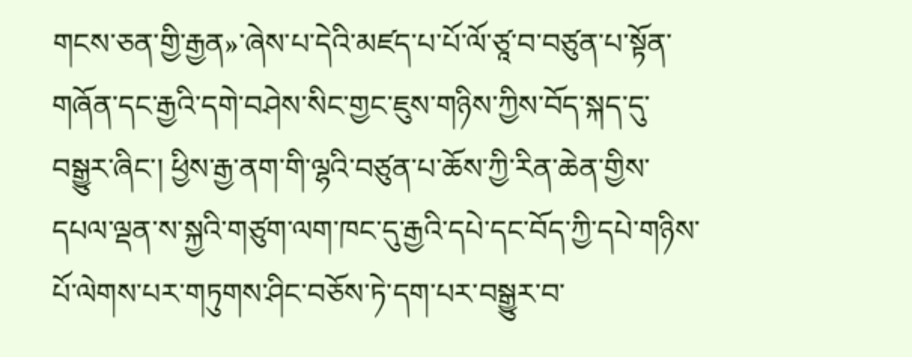གངས་ཅན་གྱི་རྒྱན»་ཞེས་པ་དེའི་མཛད་པ་པོ་ལོ་ཙཱ་བ་བཙུན་པ་སྟོན་གཞོན་དང་རྒྱའི་དགེ་བཤེས་སིང་གྱང་ཇུས་གཉིས་ཀྱིས་བོད་སྐད་དུ་བསྒྱུར་ཞིང་། ཕྱིས་རྒྱ་ནག་གི་ལྷའི་བཙུན་པ་ཆོས་ཀྱི་རིན་ཆེན་གྱིས་དཔལ་ལྡན་ས་སྐྱའི་གཙུག་ལག་ཁང་དུ་རྒྱའི་དཔེ་དང་བོད་ཀྱི་དཔེ་གཉིས་པོ་ལེགས་པར་གཏུགས་ཤིང་བཅོས་ཏེ་དག་པར་བསྒྱུར་བ་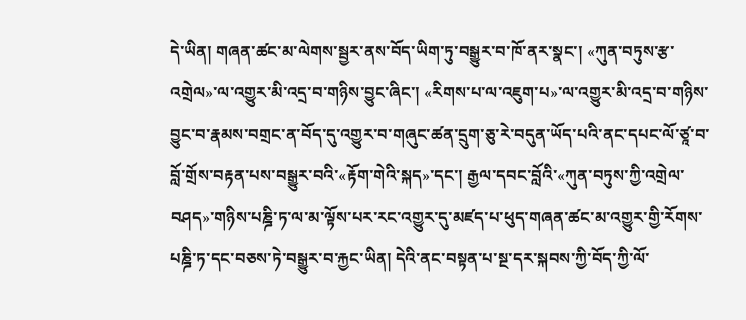དེ་ཡིན། གཞན་ཚང་མ་ལེགས་སྦྱར་ནས་བོད་ཡིག་ཏུ་བསྒྱུར་བ་ཁོ་ནར་སྣང་། «ཀུན་བཏུས་རྩ་འགྲེལ»་ལ་འགྱུར་མི་འདྲ་བ་གཉིས་བྱུང་ཞིང་། «རིགས་པ་ལ་འཇུག་པ»་ལ་འགྱུར་མི་འདྲ་བ་གཉིས་བྱུང་བ་རྣམས་བགྲང་ན་བོད་དུ་འགྱུར་བ་གཞུང་ཚན་དྲུག་ཅུ་རེ་བདུན་ཡོད་པའི་ནང་དཔང་ལོ་ཙཱ་བ་བློ་གྲོས་བརྟན་པས་བསྒྱུར་བའི་«རྟོག་གེའི་སྐད»་དང་། རྒྱལ་དབང་བློའི་«ཀུན་བཏུས་ཀྱི་འགྲེལ་བཤད»་གཉིས་པཎྜི་ཏ་ལ་མ་ལྟོས་པར་རང་འགྱུར་དུ་མཛད་པ་ཕུད་གཞན་ཚང་མ་འགྱུར་གྱི་རོགས་པཎྜི་ཏ་དང་བཅས་ཏེ་བསྒྱུར་བ་རྐྱང་ཡིན། དེའི་ནང་བསྟན་པ་སྔ་དར་སྐབས་ཀྱི་བོད་ཀྱི་ལོ་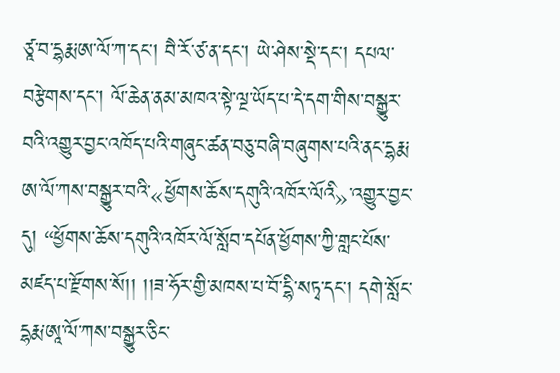ཙཱ་བ་དྷརྨ་ཨ་ལོ་ཀ་དང་། བཻ་རོ་ཙ་ན་དང་། ཡེ་ཤེས་སྡེ་དང་། དཔལ་བརྩེགས་དང་། ལོ་ཆེན་ནམ་མཁའ་སྟེ་ལྔ་ཡོད་པ་དེ་དག་གིས་བསྒྱུར་བའི་འགྱུར་བྱང་འཁོད་པའི་གཞུང་ཚན་བཅུ་བཞི་བཞུགས་པའི་ནང་དྷརྨ་ཨ་ལོ་ཀས་བསྒྱུར་བའི་«ཕྱོགས་ཆོས་དགུའི་འཁོར་ལོའི»་འགྱུར་བྱང་དུ། “ཕྱོགས་ཆོས་དགུའི་འཁོར་ལོ་སློབ་དཔོན་ཕྱོགས་ཀྱི་གླང་པོས་མཛད་པ་རྫོགས་སོ།། །།ཟ་ཧོར་གྱི་མཁས་པ་བོ་དྷི་སཏྭ་དང་། དགེ་སློང་དྷརྨ་ཨཱ་ལོ་ཀས་བསྒྱུར་ཅིང་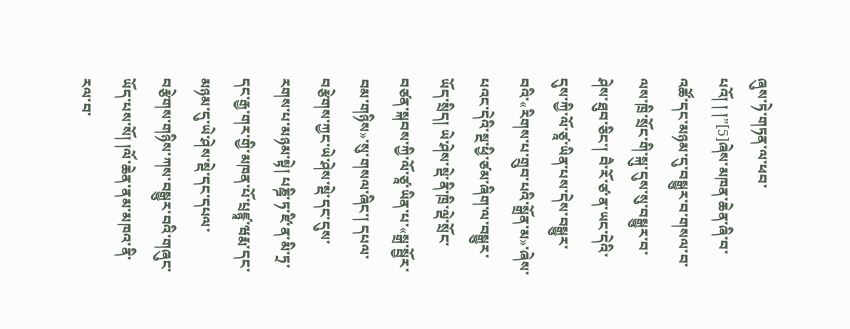ཞུས་ཏེ་གཏན་ལ་ཕབ་པའོ། ། །”[5]ཞེས་མཁན་ཆེན་ཞི་བ་འཚོ་དང་མཉམ་དུ་བསྒྱུར་བ་གསལ་བ་ལས་ཁྲི་སྲོང་གི་སྐུ་དུས་སུ་བསྒྱུར་བ་ཤེས་ཐུབ་ཅིང་། བཻ་རོ་ཙ་ན་ཡང་དེའི་དུས་ཀྱི་ལོ་ཙཱ་ཡིན་པས་དེས་བསྒྱུར་བའི་«རིགས་པ་གྲུབ་པའི་སྒྲོན་མ»་ཞེས་པའང་དེའི་སྔ་ཕྱི་ཙམ་ཞིག་ལ་བསྒྱུར་ཡོད་སྲིད། ཡེ་ཤེས་སྡེ་ནི་ཁྲི་ལྡེ་སྲོང་བཙན་སྐབས་ཀྱི་ལོ་ཙཱ་ཡིན་པ་«སྒྲ་སྦྱོར་བམ་གཉིས»་སུ་གསལ་ཞིང་། དཔལ་བརྩེགས་ཀྱང་ཡེ་ཤེས་སྡེ་དང་དུས་རགས་པ་མཉམ་སྟེ། པཎྜི་ཏ་ཛི་ན་མི་ཏྲ་དང་རྒྱ་གར་གྱི་མཁན་པོ་པྲཛྙཱ་ཝརྨ་དང་མཉམ་དུ་ཡེ་ཤེས་སྡེ་དང་དཔལ་བརྩེགས་གཉིས་ཀས་བསྒྱུར་བའི་གཞུང་ཡོད་པས་སོ། །ལོ་ཆེན་ནམ་མཁའ་ནི་རལ་བ་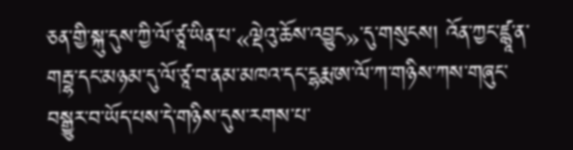ཅན་གྱི་སྐུ་དུས་ཀྱི་ལོ་ཙཱ་ཡིན་པ་«ལྡེའུ་ཆོས་འབྱུང»་དུ་གསུངས། འོན་ཀྱང་ཛྙཱ་ན་གརྦྷ་དང་མཉམ་དུ་ལོ་ཙཱ་བ་ནམ་མཁའ་དང་དྷརྨ་ཨ་ལོ་ཀ་གཉིས་ཀས་གཞུང་བསྒྱུར་བ་ཡོད་པས་དེ་གཉིས་དུས་རགས་པ་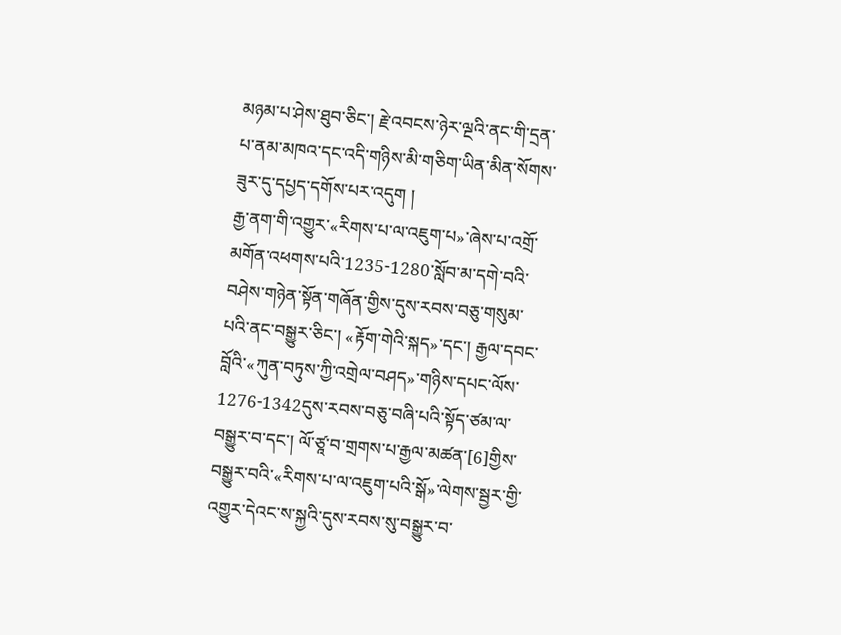མཉམ་པ་ཤེས་ཐུབ་ཅིང་། རྗེ་འབངས་ཉེར་ལྔའི་ནང་གི་དྲན་པ་ནམ་མཁའ་དང་འདི་གཉིས་མི་གཅིག་ཡིན་མིན་སོགས་ཟུར་དུ་དཔྱད་དགོས་པར་འདུག །
རྒྱ་ནག་གི་འགྱུར་«རིགས་པ་ལ་འཇུག་པ»་ཞེས་པ་འགྲོ་མགོན་འཕགས་པའི་1235-1280་སློབ་མ་དགེ་བའི་བཤེས་གཉེན་སྟོན་གཞོན་གྱིས་དུས་རབས་བཅུ་གསུམ་པའི་ནང་བསྒྱུར་ཅིང་། «རྟོག་གེའི་སྐད»་དང་། རྒྱལ་དབང་བློའི་«ཀུན་བཏུས་ཀྱི་འགྲེལ་བཤད»་གཉིས་དཔང་ལོས་1276-1342དུས་རབས་བཅུ་བཞི་པའི་སྟོད་ཙམ་ལ་བསྒྱུར་བ་དང་། ལོ་ཙཱ་བ་གྲགས་པ་རྒྱལ་མཚན་[6]གྱིས་བསྒྱུར་བའི་«རིགས་པ་ལ་འཇུག་པའི་སྒོ»་ལེགས་སྦྱར་གྱི་འགྱུར་དེའང་ས་སྐྱའི་དུས་རབས་སུ་བསྒྱུར་བ་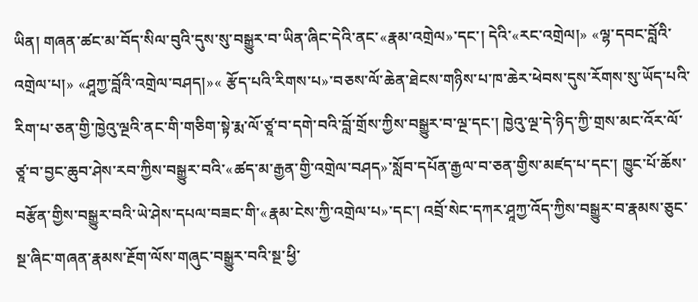ཡིན། གཞན་ཚང་མ་བོད་སིལ་བུའི་དུས་སུ་བསྒྱུར་བ་ཡིན་ཞིང་དེའི་ནང་«རྣམ་འགྲེལ»་དང་། དེའི་«རང་འགྲེལ།» «ལྷ་དབང་བློའི་འགྲེལ་པ།» «ཤཱཀྱ་བློའི་འགྲེལ་བཤད།»« རྩོད་པའི་རིགས་པ»་བཅས་ལོ་ཆེན་ཐེངས་གཉིས་པ་ཁ་ཆེར་ཕེབས་དུས་རོགས་སུ་ཡོད་པའི་རིག་པ་ཅན་གྱི་ཁྱེའུ་ལྔའི་ནང་གི་གཅིག་སྟེ་རྨ་ལོ་ཙཱ་བ་དགེ་བའི་བློ་གྲོས་ཀྱིས་བསྒྱུར་བ་ལྔ་དང་། ཁྱེའུ་ལྔ་དེ་ཉིད་ཀྱི་གྲས་མང་འོར་ལོ་ཙཱ་བ་བྱང་ཆུབ་ཤེས་རབ་ཀྱིས་བསྒྱུར་བའི་«ཚད་མ་རྒྱན་གྱི་འགྲེལ་བཤད»་སློབ་དཔོན་རྒྱལ་བ་ཅན་གྱིས་མཛད་པ་དང་། ཁྱུང་པོ་ཆོས་བརྩོན་གྱིས་བསྒྱུར་བའི་ཡེ་ཤེས་དཔལ་བཟང་གི་«རྣམ་ངེས་ཀྱི་འགྲེལ་པ»་དང་། འབྲོ་སེང་དཀར་ཤཱཀྱ་འོད་ཀྱིས་བསྒྱུར་བ་རྣམས་ཅུང་སྔ་ཞིང་གཞན་རྣམས་རྔོག་ལོས་གཞུང་བསྒྱུར་བའི་སྔ་ཕྱི་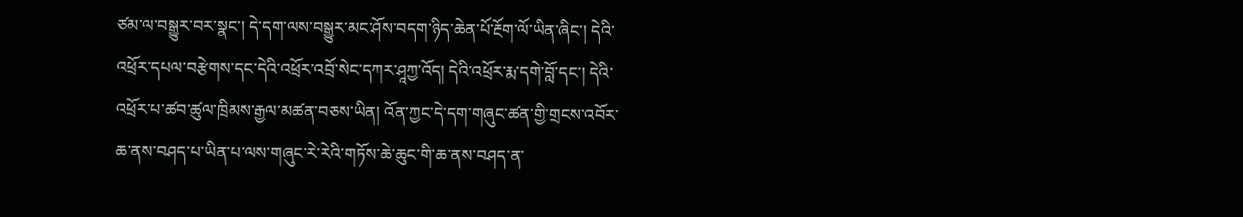ཙམ་ལ་བསྒྱུར་བར་སྣང་། དེ་དག་ལས་བསྒྱུར་མང་ཤོས་བདག་ཉིད་ཆེན་པོ་རྔོག་ལོ་ཡིན་ཞིང་། དེའི་འཕྲོར་དཔལ་བརྩེགས་དང་དེའི་འཕྲོར་འབྲོ་སེང་དཀར་ཤཱཀྱ་འོད། དེའི་འཕྲོར་རྨ་དགེ་བློ་དང་། དེའི་འཕྲོར་པ་ཚབ་ཚུལ་ཁྲིམས་རྒྱལ་མཚན་བཅས་ཡིན། འོན་ཀྱང་དེ་དག་གཞུང་ཚན་གྱི་གྲངས་འབོར་ཆ་ནས་བཤད་པ་ཡིན་པ་ལས་གཞུང་རེ་རེའི་གཏོས་ཆེ་ཆུང་གི་ཆ་ནས་བཤད་ན་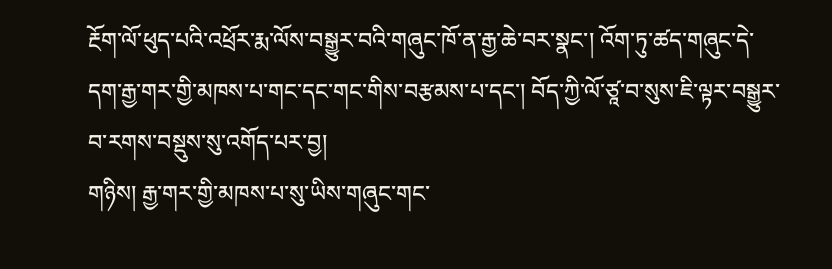རྔོག་ལོ་ཕུད་པའི་འཕྲོར་རྨ་ལོས་བསྒྱུར་བའི་གཞུང་ཁོ་ན་རྒྱ་ཆེ་བར་སྣང་། འོག་ཏུ་ཚད་གཞུང་དེ་དག་རྒྱ་གར་གྱི་མཁས་པ་གང་དང་གང་གིས་བརྩམས་པ་དང་། བོད་ཀྱི་ལོ་ཙཱ་བ་སུས་ཇི་ལྟར་བསྒྱུར་བ་རགས་བསྡུས་སུ་འགོད་པར་བྱ།
གཉིས། རྒྱ་གར་གྱི་མཁས་པ་སུ་ཡིས་གཞུང་གང་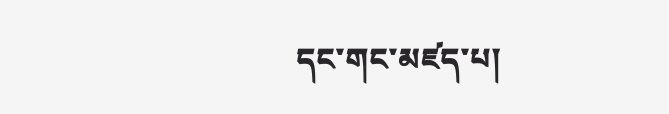དང་གང་མཛད་པ།